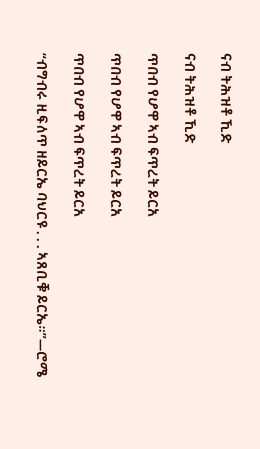ናብ ትሕዝቶ ኺድ

ናብ ትሕዝቶ ኺድ

ጥበብ የሆዋ ኣብ ፍጥረት ይርአ

ጥበብ የሆዋ ኣብ ፍጥረት ይርአ

ጥበብ የሆዋ ኣብ ፍጥረት ይርአ

“ብግብሩ ዚፍለጥ ዘይርኤ ባህርዩ . . . ኣጸቢቑ ይርኤ።”—ሮሜ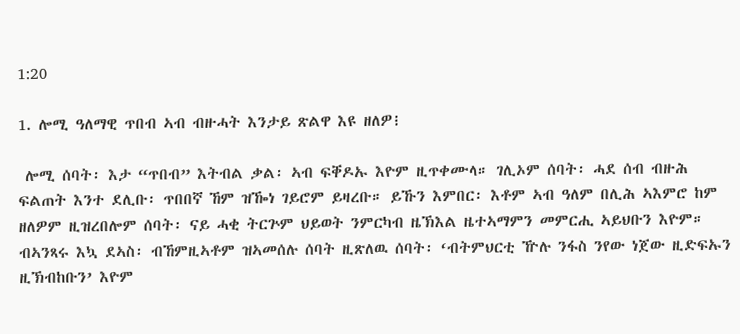1:20

1. ሎሚ ዓለማዊ ጥበብ ኣብ ብዙሓት እንታይ ጽልዋ እዩ ዘለዎ፧

 ሎሚ ሰባት፡ እታ “ጥበብ” እትብል ቃል፡ ኣብ ፍቐዶኡ እዮም ዚጥቀሙላ። ገሊኦም ሰባት፡ ሓደ ሰብ ብዙሕ ፍልጠት እንተ ደሊቡ፡ ጥበበኛ ኸም ዝዀነ ገይሮም ይዛረቡ። ይኹን እምበር፡ እቶም ኣብ ዓለም በሊሕ ኣእምሮ ከም ዘለዎም ዚዝረበሎም ሰባት፡ ናይ ሓቂ ትርጕም ህይወት ንምርካብ ዜኽእል ዜተኣማምን መምርሒ ኣይህቡን እዮም። ብኣንጻሩ እኳ ደኣስ፡ ብኸምዚኣቶም ዝኣመሰሉ ሰባት ዚጽለዉ ሰባት፡ ‘ብትምህርቲ ዅሉ ንፋስ ንየው ነጀው ዚድፍኡን ዚኽብከቡን’ እዮም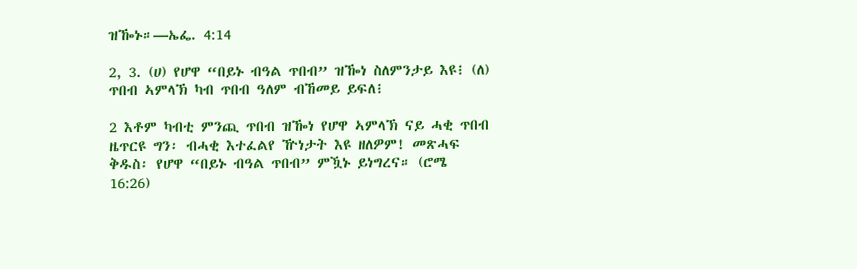ዝዀኑ።—ኤፌ. 4:14

2, 3. (ሀ) የሆዋ “በይኑ ብዓል ጥበብ” ዝዀነ ስለምንታይ እዩ፧ (ለ) ጥበብ ኣምላኽ ካብ ጥበብ ዓለም ብኸመይ ይፍለ፧

2 እቶም ካብቲ ምንጪ ጥበብ ዝዀነ የሆዋ ኣምላኽ ናይ ሓቂ ጥበብ ዜጥርዩ ግን፡ ብሓቂ እተፈልየ ዅነታት እዩ ዘለዎም! መጽሓፍ ቅዱስ፡ የሆዋ “በይኑ ብዓል ጥበብ” ምዃኑ ይነግረና። (ሮሜ 16:26)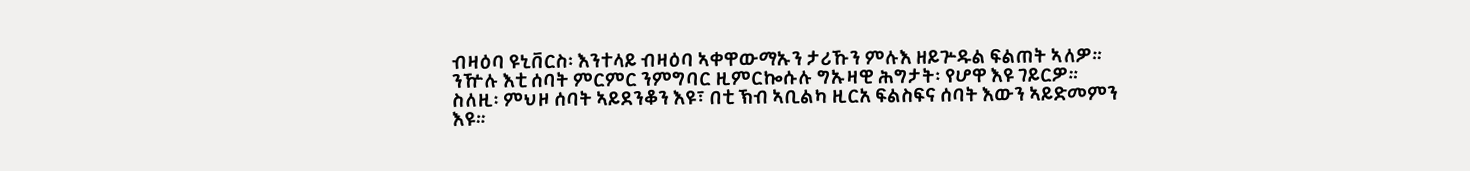ብዛዕባ ዩኒቨርስ፡ እንተላይ ብዛዕባ ኣቀዋውማኡን ታሪኹን ምሉእ ዘይጕዱል ፍልጠት ኣለዎ። ንዅሉ እቲ ሰባት ምርምር ንምግባር ዚምርኰሱሉ ግኡዛዊ ሕግታት፡ የሆዋ እዩ ገይርዎ። ስለዚ፡ ምህዞ ሰባት ኣይደንቆን እዩ፣ በቲ ኽብ ኣቢልካ ዚርአ ፍልስፍና ሰባት እውን ኣይድመምን እዩ።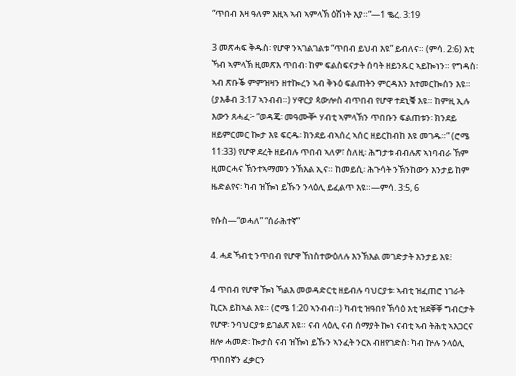“ጥበብ እዛ ዓለም እዚኣ ኣብ ኣምላኽ ዕሽነት እያ።”—1 ቈረ. 3:19

3 መጽሓፍ ቅዱስ፡ የሆዋ ንኣገልገልቱ “ጥበብ ይህብ እዩ” ይብለና። (ምሳ. 2:6) እቲ ኻብ ኣምላኽ ዚመጽእ ጥበብ፡ ከም ፍልስፍናታት ሰባት ዘይንጹር ኣይኰነን። የግዳስ፡ ኣብ ጽቡቕ ምምዝዛን ዘተኰረን ኣብ ቅኑዕ ፍልጠትን ምርዳእን እተመርኰሰን እዩ። (ያእቆብ 3:17 ኣንብብ።) ሃዋርያ ጳውሎስ ብጥበብ የሆዋ ተደኒቑ እዩ። ከምዚ ኢሉ እውን ጸሓፈ፦ “ወዳጄ፡ መዓሙቝ ሃብቲ ኣምላኽን ጥበቡን ፍልጠቱን፡ ክንደይ ዘይምርመር ኰታ እዩ ፍርዱ፡ ክንደይ ብኣሰረ ኣሰር ዘይርከብከ እዩ መገዱ።” (ሮሜ 11:33) የሆዋ ደረት ዘይብሉ ጥበብ ኣለዎ፣ ስለዚ፡ ሕግታቱ ብብሉጽ ኣነባብራ ኸም ዚመርሓና ኽንተኣማመን ንኽእል ኢና። ከመይሲ፡ ሕጉሳት ንኽንከውን እንታይ ከም ዜድልየና፡ ካብ ዝዀነ ይኹን ንላዕሊ ይፈልጥ እዩ።—ምሳ. 3:5, 6

የሱስ—“ወሓለ” “ሰራሕተኛ”

4. ሓደ ኻብቲ ንጥበብ የሆዋ ኸነስተውዕለሉ እንኽእል መገድታት እንታይ እዩ፧

4 ጥበብ የሆዋ ዀነ ኻልእ መወዳድርቲ ዘይብሉ ባህርያቱ፡ ኣብቲ ዝፈጠሮ ነገራት ኪርአ ይከኣል እዩ። (ሮሜ 1:20 ኣንብብ።) ካብቲ ዝዓበየ ኽሳዕ እቲ ዝደቐቐ ግብርታት የሆዋ፡ ንባህርያቱ ይገልጽ እዩ። ናብ ላዕሊ ናብ ሰማያት ኰነ ናብቲ ኣብ ትሕቲ ኣእጋርና ዘሎ ሓመድ፡ ኰታስ ናብ ዝዀነ ይኹን ኣንፈት ንርአ ብዘየገድስ፡ ካብ ኵሉ ንላዕሊ ጥበበኛን ፈቃርን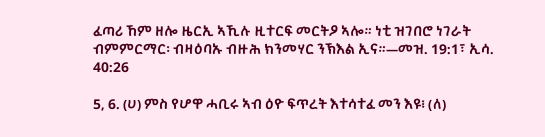ፈጣሪ ኸም ዘሎ ዜርኢ ኣኺሉ ዚተርፍ መርትዖ ኣሎ። ነቲ ዝገበሮ ነገራት ብምምርማር፡ ብዛዕባኡ ብዙሕ ክንመሃር ንኽእል ኢና።—መዝ. 19:1፣ ኢሳ. 40:26

5, 6. (ሀ) ምስ የሆዋ ሓቢሩ ኣብ ዕዮ ፍጥረት እተሳተፈ መን እዩ፧ (ለ)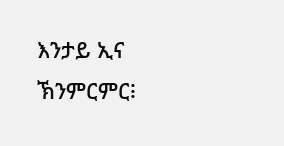እንታይ ኢና ኽንምርምር፧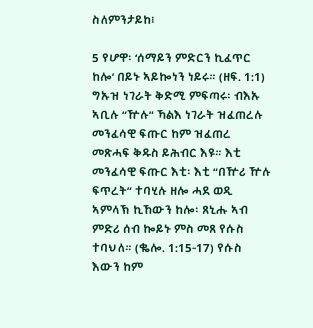ስለምንታይከ፧

5 የሆዋ፡ ‘ሰማይን ምድርን ኪፈጥር ከሎ’ በይኑ ኣይኰነን ነይሩ። (ዘፍ. 1:1) ግኡዝ ነገራት ቅድሚ ምፍጣሩ፡ ብእኡ ኣቢሉ “ዅሉ” ኻልእ ነገራት ዝፈጠረሉ መንፈሳዊ ፍጡር ከም ዝፈጠረ መጽሓፍ ቅዱስ ይሕብር እዩ። እቲ መንፈሳዊ ፍጡር እቲ፡ እቲ “በዅሪ ዅሉ ፍጥረት” ተባሂሉ ዘሎ ሓደ ወዲ ኣምላኽ ኪኸውን ከሎ፡ ጸኒሑ ኣብ ምድሪ ሰብ ኰይኑ ምስ መጸ የሱስ ተባህለ። (ቈሎ. 1:15-17) የሱስ እውን ከም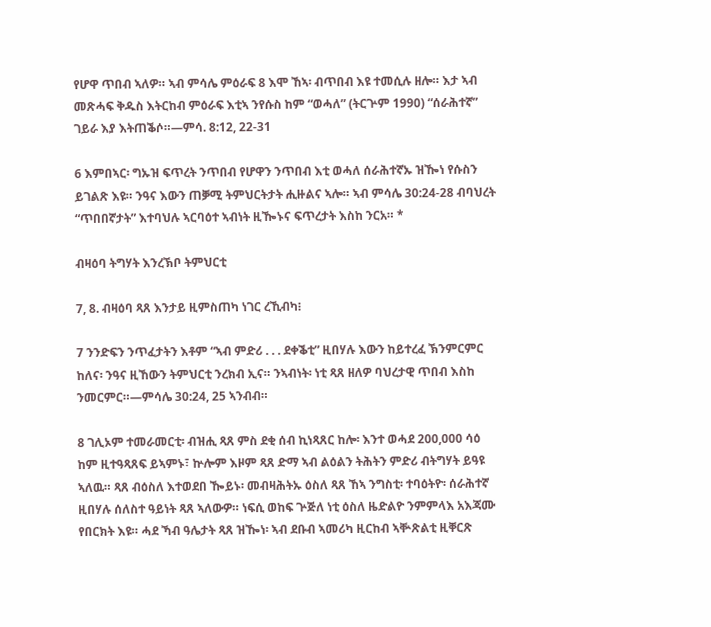የሆዋ ጥበብ ኣለዎ። ኣብ ምሳሌ ምዕራፍ 8 እሞ ኸኣ፡ ብጥበብ እዩ ተመሲሉ ዘሎ። እታ ኣብ መጽሓፍ ቅዱስ እትርከብ ምዕራፍ እቲኣ ንየሱስ ከም “ወሓለ” (ትርጕም 1990) “ሰራሕተኛ” ገይራ እያ እትጠቕሶ።—ምሳ. 8:12, 22-31

6 እምበኣር፡ ግኡዝ ፍጥረት ንጥበብ የሆዋን ንጥበብ እቲ ወሓለ ሰራሕተኛኡ ዝዀነ የሱስን ይገልጽ እዩ። ንዓና እውን ጠቓሚ ትምህርትታት ሒዙልና ኣሎ። ኣብ ምሳሌ 30:24-28 ብባህረት “ጥበበኛታት” እተባህሉ ኣርባዕተ ኣብነት ዚዀኑና ፍጥረታት እስከ ንርአ። *

ብዛዕባ ትግሃት እንረኽቦ ትምህርቲ

7, 8. ብዛዕባ ጻጸ እንታይ ዚምስጠካ ነገር ረኺብካ፧

7 ንንድፍን ንጥፈታትን እቶም “ኣብ ምድሪ . . . ደቀቕቲ” ዚበሃሉ እውን ከይተረፈ ኽንምርምር ከለና፡ ንዓና ዚኸውን ትምህርቲ ንረክብ ኢና። ንኣብነት፡ ነቲ ጻጸ ዘለዎ ባህረታዊ ጥበብ እስከ ንመርምር።—ምሳሌ 30:24, 25 ኣንብብ።

8 ገሊኦም ተመራመርቲ፡ ብዝሒ ጻጸ ምስ ደቂ ሰብ ኪነጻጸር ከሎ፡ እንተ ወሓደ 200,000 ሳዕ ከም ዚተዓጻጸፍ ይኣምኑ፣ ኵሎም እዞም ጻጸ ድማ ኣብ ልዕልን ትሕትን ምድሪ ብትግሃት ይዓዩ ኣለዉ። ጻጸ ብዕስለ እተወደበ ዀይኑ፡ መብዛሕትኡ ዕስለ ጻጸ ኸኣ ንግስቲ፡ ተባዕትዮ፡ ሰራሕተኛ ዚበሃሉ ሰለስተ ዓይነት ጻጸ ኣለውዎ። ነፍሲ ወከፍ ጕጅለ ነቲ ዕስለ ዜድልዮ ንምምላእ አእጃሙ የበርክት እዩ። ሓደ ኻብ ዓሌታት ጻጸ ዝዀነ፡ ኣብ ደቡብ ኣመሪካ ዚርከብ ኣቝጽልቲ ዚቐርጽ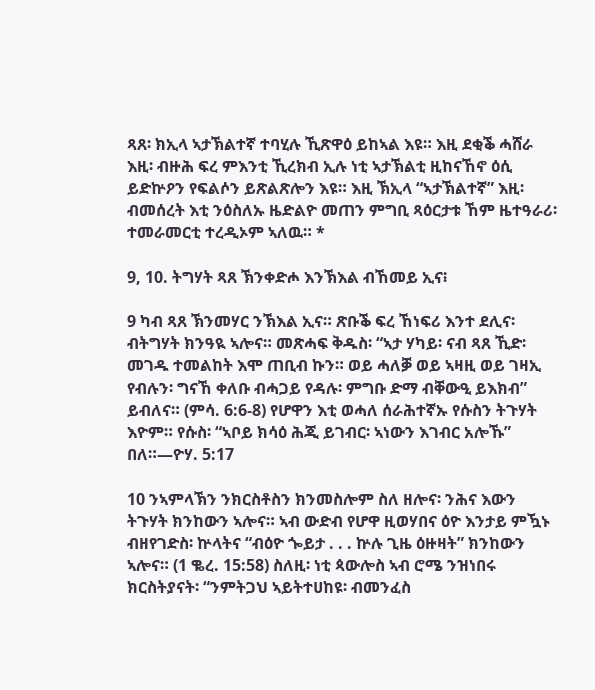ጻጸ፡ ክኢላ ኣታኽልተኛ ተባሂሉ ኺጽዋዕ ይከኣል እዩ። እዚ ደቂቕ ሓሸራ እዚ፡ ብዙሕ ፍረ ምእንቲ ኺረክብ ኢሉ ነቲ ኣታኽልቲ ዚከናኸኖ ዕሲ ይድኵዖን የፍልሶን ይጽልጽሎን እዩ። እዚ ኽኢላ “ኣታኽልተኛ” እዚ፡ ብመሰረት እቲ ንዕስለኡ ዜድልዮ መጠን ምግቢ ጻዕርታቱ ኸም ዜተዓራሪ፡ ተመራመርቲ ተረዲኦም ኣለዉ። *

9, 10. ትግሃት ጻጸ ኽንቀድሖ እንኽእል ብኸመይ ኢና፧

9 ካብ ጻጸ ኽንመሃር ንኽእል ኢና። ጽቡቕ ፍረ ኸነፍሪ እንተ ደሊና፡ ብትግሃት ክንዓዪ ኣሎና። መጽሓፍ ቅዱስ፡ “ኣታ ሃካይ፡ ናብ ጻጸ ኺድ፡ መገዱ ተመልከት እሞ ጠቢብ ኩን። ወይ ሓለቓ ወይ ኣዛዚ ወይ ገዛኢ የብሉን፡ ግናኸ ቀለቡ ብሓጋይ የዳሉ፡ ምግቡ ድማ ብቐውዒ ይእክብ” ይብለና። (ምሳ. 6:6-8) የሆዋን እቲ ወሓለ ሰራሕተኛኡ የሱስን ትጉሃት እዮም። የሱስ፡ “ኣቦይ ክሳዕ ሕጂ ይገብር፡ ኣነውን እገብር አሎኹ” በለ።—ዮሃ. 5:17

10 ንኣምላኽን ንክርስቶስን ክንመስሎም ስለ ዘሎና፡ ንሕና እውን ትጉሃት ክንከውን ኣሎና። ኣብ ውድብ የሆዋ ዚወሃበና ዕዮ እንታይ ምዃኑ ብዘየገድስ፡ ኵላትና “ብዕዮ ጐይታ . . . ኵሉ ጊዜ ዕዙዛት” ክንከውን ኣሎና። (1 ቈረ. 15:58) ስለዚ፡ ነቲ ጳውሎስ ኣብ ሮሜ ንዝነበሩ ክርስትያናት፡ “ንምትጋህ ኣይትተሀከዩ፡ ብመንፈስ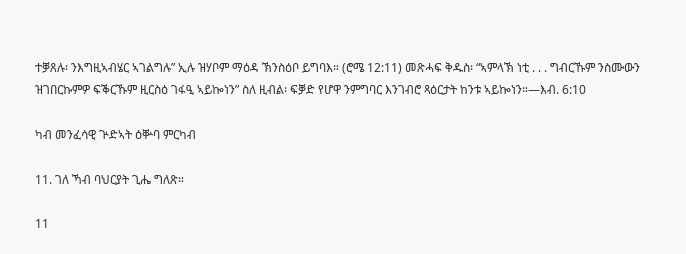ተቓጸሉ፡ ንእግዚኣብሄር ኣገልግሉ” ኢሉ ዝሃቦም ማዕዳ ኽንስዕቦ ይግባእ። (ሮሜ 12:11) መጽሓፍ ቅዱስ፡ “ኣምላኽ ነቲ . . . ግብርኹም ንስሙውን ዝገበርኩምዎ ፍቕርኹም ዚርስዕ ገፋዒ ኣይኰነን” ስለ ዚብል፡ ፍቓድ የሆዋ ንምግባር እንገብሮ ጻዕርታት ከንቱ ኣይኰነን።—እብ. 6:10

ካብ መንፈሳዊ ጕድኣት ዕቝባ ምርካብ

11. ገለ ኻብ ባህርያት ጊሔ ግለጽ።

11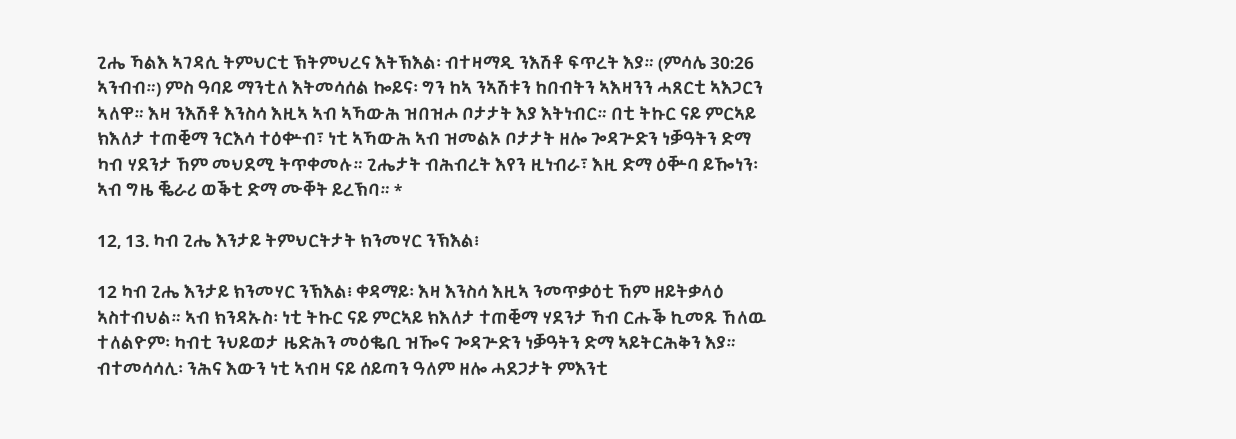ጊሔ ኻልእ ኣገዳሲ ትምህርቲ ኽትምህረና እትኽእል፡ ብተዛማዲ ንእሽቶ ፍጥረት እያ። (ምሳሌ 30:26 ኣንብብ።) ምስ ዓባይ ማንቲለ እትመሳሰል ኰይና፡ ግን ከኣ ንኣሽቱን ከበብትን ኣእዛንን ሓጸርቲ ኣእጋርን ኣለዋ። እዛ ንእሽቶ እንስሳ እዚኣ ኣብ ኣኻውሕ ዝበዝሖ ቦታታት እያ እትነብር። በቲ ትኩር ናይ ምርኣይ ክእለታ ተጠቒማ ንርእሳ ተዕቍብ፣ ነቲ ኣኻውሕ ኣብ ዝመልኦ ቦታታት ዘሎ ጐዳጕድን ነቓዓትን ድማ ካብ ሃደንታ ኸም መህደሚ ትጥቀመሉ። ጊሔታት ብሕብረት እየን ዚነብራ፣ እዚ ድማ ዕቝባ ይዀነን፡ ኣብ ግዜ ቘራሪ ወቕቲ ድማ ሙቐት ይረኽባ። *

12, 13. ካብ ጊሔ እንታይ ትምህርትታት ክንመሃር ንኽእል፧

12 ካብ ጊሔ እንታይ ክንመሃር ንኽእል፧ ቀዳማይ፡ እዛ እንስሳ እዚኣ ንመጥቃዕቲ ኸም ዘይትቃላዕ ኣስተብህል። ኣብ ክንዳኡስ፡ ነቲ ትኩር ናይ ምርኣይ ክእለታ ተጠቒማ ሃደንታ ኻብ ርሑቕ ኪመጹ ኸለዉ ተለልዮም፡ ካብቲ ንህይወታ ዜድሕን መዕቈቢ ዝዀና ጐዳጕድን ነቓዓትን ድማ ኣይትርሕቅን እያ። ብተመሳሳሊ፡ ንሕና እውን ነቲ ኣብዛ ናይ ሰይጣን ዓለም ዘሎ ሓደጋታት ምእንቲ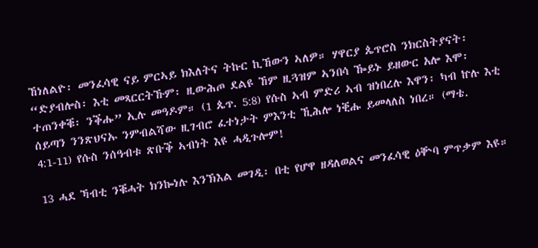ኸነለልዮ፡ መንፈሳዊ ናይ ምርኣይ ክእለትና ትኩር ኪኸውን ኣለዎ። ሃዋርያ ጴጥሮስ ንክርስትያናት፡ “ድያብሎስ፡ እቲ መጻርርትኹም፡ ዚውሕጦ ደልዩ ኸም ዚጓዝም ኣንበሳ ዀይኑ ይዘውር አሎ እሞ፡ ተጠንቀቑ፡ ንቕሑ” ኢሉ መዓዶም። (1 ጴጥ. 5:8) የሱስ ኣብ ምድሪ ኣብ ዝነበረሉ እዋን፡ ካብ ኵሉ እቲ ሰይጣን ንንጽህናኡ ንምብልሻው ዚገብሮ ፈተነታት ምእንቲ ኺሕሎ ነቒሑ ይመላለስ ነበረ። (ማቴ. 4:1-11) የሱስ ንሰዓብቱ ጽቡቕ ኣብነት እዩ ሓዲጉሎም!

13 ሓደ ኻብቲ ንቑሓት ክንኰነሉ እንኽእል መገዲ፡ በቲ የሆዋ ዘዳለወልና መንፈሳዊ ዕቝባ ምጥቃም እዩ።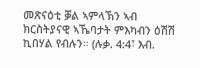መጽናዕቲ ቓል ኣምላኽን ኣብ ክርስትያናዊ ኣኼባታት ምእካብን ዕሽሽ ኪበሃል የብሉን። (ሉቃ. 4:4፣ እብ.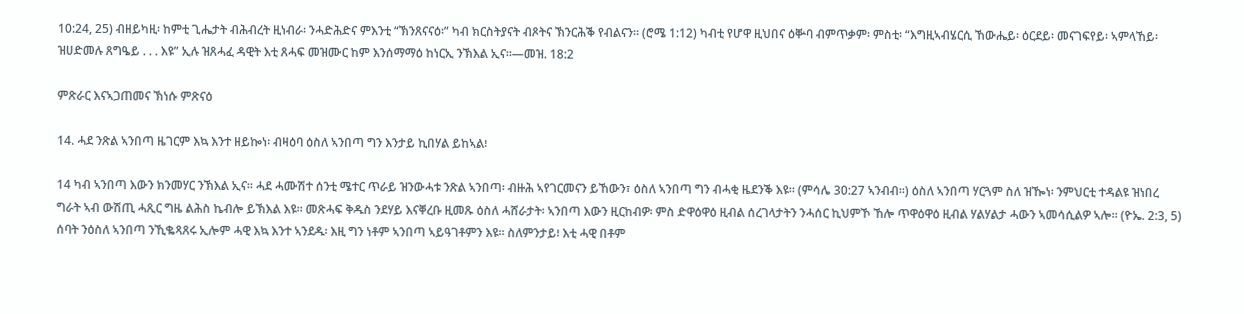10:24, 25) ብዘይካዚ፡ ከምቲ ጊሔታት ብሕብረት ዚነብራ፡ ንሓድሕድና ምእንቲ “ኽንጸናናዕ፡” ካብ ክርስትያናት ብጾትና ኽንርሕቕ የብልናን። (ሮሜ 1:12) ካብቲ የሆዋ ዚህበና ዕቝባ ብምጥቃም፡ ምስቲ፡ “እግዚኣብሄርሲ ኸውሔይ፡ ዕርደይ፡ መናገፍየይ፡ ኣምላኸይ፡ ዝሀድመሉ ጸግዔይ . . . እዩ” ኢሉ ዝጸሓፈ ዳዊት እቲ ጸሓፍ መዝሙር ከም እንሰማማዕ ከነርኢ ንኽእል ኢና።—መዝ. 18:2

ምጽራር እናኣጋጠመና ኽነሱ ምጽናዕ

14. ሓደ ንጽል ኣንበጣ ዜገርም እኳ እንተ ዘይኰነ፡ ብዛዕባ ዕስለ ኣንበጣ ግን እንታይ ኪበሃል ይከኣል፧

14 ካብ ኣንበጣ እውን ክንመሃር ንኽእል ኢና። ሓደ ሓሙሽተ ሰንቲ ሜተር ጥራይ ዝንውሓቱ ንጽል ኣንበጣ፡ ብዙሕ ኣየገርመናን ይኸውን፣ ዕስለ ኣንበጣ ግን ብሓቂ ዜደንቕ እዩ። (ምሳሌ 30:27 ኣንብብ።) ዕስለ ኣንበጣ ሃርጓም ስለ ዝዀነ፡ ንምህርቲ ተዳልዩ ዝነበረ ግራት ኣብ ውሽጢ ሓጺር ግዜ ልሕስ ኬብሎ ይኽእል እዩ። መጽሓፍ ቅዱስ ንደሃይ እናቐረቡ ዚመጹ ዕስለ ሓሸራታት፡ ኣንበጣ እውን ዚርከብዎ፡ ምስ ድዋዕዋዕ ዚብል ሰረገላታትን ንሓሰር ኪህምኾ ኸሎ ጥዋዕዋዕ ዚብል ሃልሃልታ ሓውን ኣመሳሲልዎ ኣሎ። (ዮኤ. 2:3, 5) ሰባት ንዕስለ ኣንበጣ ንኺቈጻጸሩ ኢሎም ሓዊ እኳ እንተ ኣንደዱ፡ እዚ ግን ነቶም ኣንበጣ ኣይዓገቶምን እዩ። ስለምንታይ፧ እቲ ሓዊ በቶም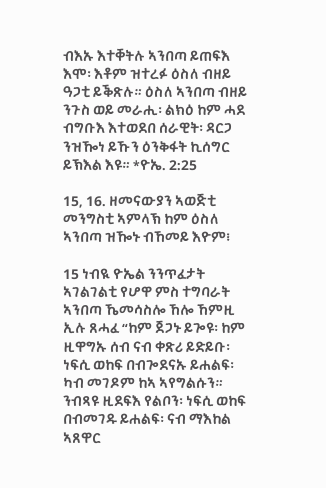ብእኡ እተቐትሉ ኣንበጣ ይጠፍእ እሞ፡ እቶም ዝተረፉ ዕስለ ብዘይ ዓጋቲ ይቕጽሉ። ዕስለ ኣንበጣ ብዘይ ንጉስ ወይ መራሒ፡ ልክዕ ከም ሓደ ብግቡእ እተወደበ ሰራዊት፡ ዳርጋ ንዝዀነ ይኹን ዕንቅፋት ኪሰግር ይኽእል እዩ። *ዮኤ. 2:25

15, 16. ዘመናውያን ኣወጅቲ መንግስቲ ኣምላኽ ከም ዕስለ ኣንበጣ ዝዀኑ ብኸመይ እዮም፧

15 ነብዪ ዮኤል ንንጥፈታት ኣገልገልቲ የሆዋ ምስ ተግባራት ኣንበጣ ኼመሳስሎ ኸሎ ኸምዚ ኢሉ ጸሓፈ “ከም ጀጋኑ ይጐዩ፡ ከም ዚዋግኡ ሰብ ናብ ቀጽሪ ይድይቡ፡ ነፍሲ ወከፍ በብጐደናኡ ይሐልፍ፡ ካብ መገዶም ከኣ ኣየግልሱን። ንብጻዩ ዚደፍእ የልቦን፡ ነፍሲ ወከፍ በብመገዱ ይሐልፍ፡ ናብ ማእከል ኣጸዋር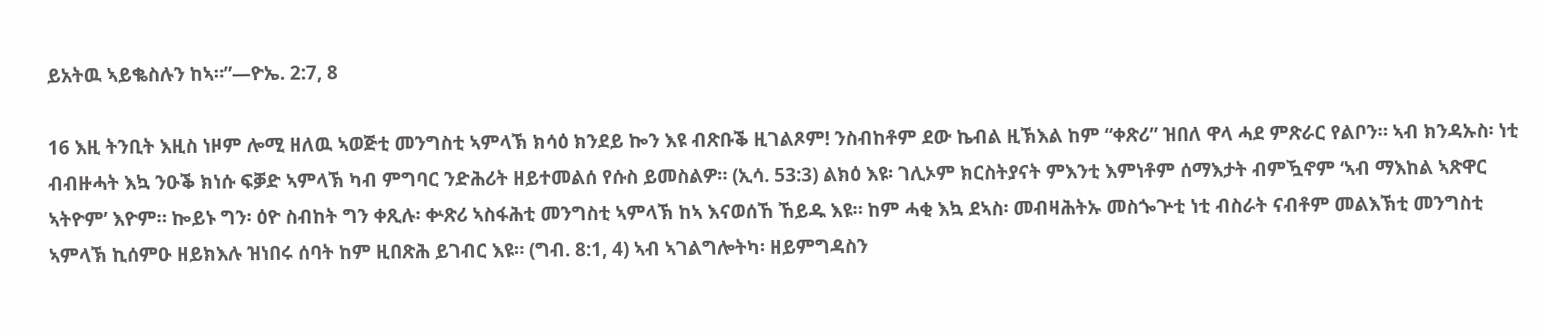ይአትዉ ኣይቈስሉን ከኣ።”—ዮኤ. 2:7, 8

16 እዚ ትንቢት እዚስ ነዞም ሎሚ ዘለዉ ኣወጅቲ መንግስቲ ኣምላኽ ክሳዕ ክንደይ ኰን እዩ ብጽቡቕ ዚገልጾም! ንስብከቶም ደው ኬብል ዚኽእል ከም “ቀጽሪ” ዝበለ ዋላ ሓደ ምጽራር የልቦን። ኣብ ክንዳኡስ፡ ነቲ ብብዙሓት እኳ ንዑቕ ክነሱ ፍቓድ ኣምላኽ ካብ ምግባር ንድሕሪት ዘይተመልሰ የሱስ ይመስልዎ። (ኢሳ. 53:3) ልክዕ እዩ፡ ገሊኦም ክርስትያናት ምእንቲ እምነቶም ሰማእታት ብምዃኖም ‘ኣብ ማእከል ኣጽዋር ኣትዮም’ እዮም። ኰይኑ ግን፡ ዕዮ ስብከት ግን ቀጺሉ፡ ቍጽሪ ኣስፋሕቲ መንግስቲ ኣምላኽ ከኣ እናወሰኸ ኸይዱ እዩ። ከም ሓቂ እኳ ደኣስ፡ መብዛሕትኡ መስጐጕቲ ነቲ ብስራት ናብቶም መልእኽቲ መንግስቲ ኣምላኽ ኪሰምዑ ዘይክእሉ ዝነበሩ ሰባት ከም ዚበጽሕ ይገብር እዩ። (ግብ. 8:1, 4) ኣብ ኣገልግሎትካ፡ ዘይምግዳስን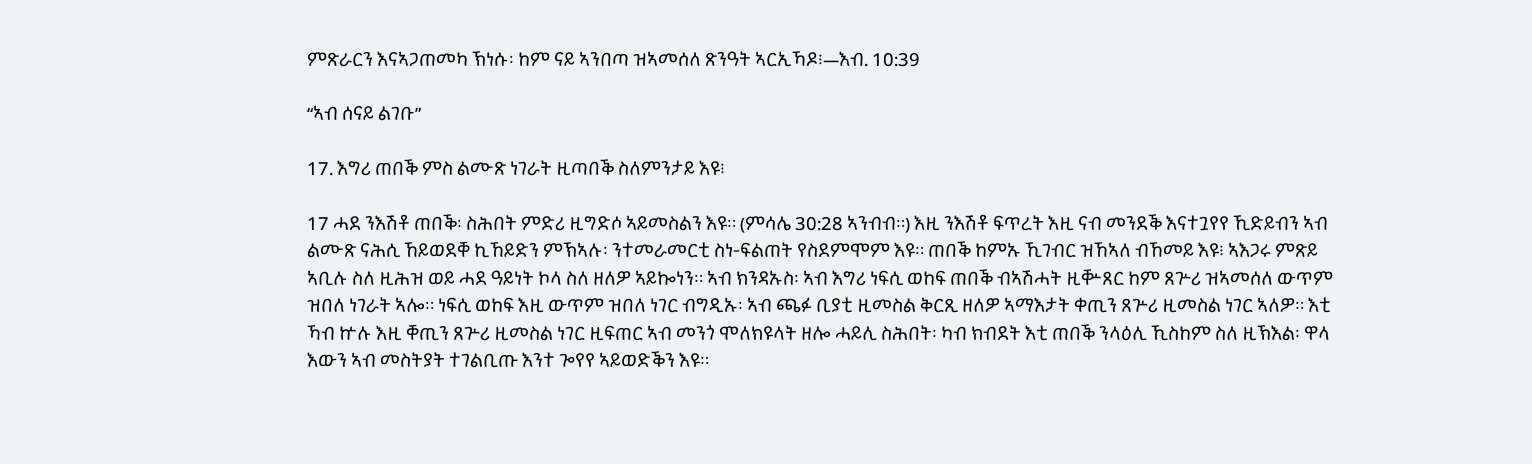ምጽራርን እናኣጋጠመካ ኽነሱ፡ ከም ናይ ኣንበጣ ዝኣመሰለ ጽንዓት ኣርኢኻዶ፧—እብ. 10:39

“ኣብ ሰናይ ልገቡ”

17. እግሪ ጠበቕ ምስ ልሙጽ ነገራት ዚጣበቕ ስለምንታይ እዩ፧

17 ሓደ ንእሽቶ ጠበቕ፡ ስሕበት ምድሪ ዚግድሶ ኣይመስልን እዩ። (ምሳሌ 30:28 ኣንብብ።) እዚ ንእሽቶ ፍጥረት እዚ ናብ መንደቕ እናተጓየየ ኺድይብን ኣብ ልሙጽ ናሕሲ ኸይወደቐ ኪኸይድን ምኽኣሉ፡ ንተመራመርቲ ስነ-ፍልጠት የስደምሞም እዩ። ጠበቕ ከምኡ ኺገብር ዝኸኣለ ብኸመይ እዩ፧ ኣእጋሩ ምጽይ ኣቢሉ ስለ ዚሕዝ ወይ ሓደ ዓይነት ኮላ ስለ ዘለዎ ኣይኰነን። ኣብ ክንዳኡስ፡ ኣብ እግሪ ነፍሲ ወከፍ ጠበቕ ብኣሽሓት ዚቝጸር ከም ጸጕሪ ዝኣመሰለ ውጥም ዝበለ ነገራት ኣሎ። ነፍሲ ወከፍ እዚ ውጥም ዝበለ ነገር ብግዲኡ፡ ኣብ ጫፉ ቢያቲ ዚመስል ቅርጺ ዘለዎ ኣማእታት ቀጢን ጸጕሪ ዚመስል ነገር ኣለዎ። እቲ ኻብ ኵሉ እዚ ቐጢን ጸጕሪ ዚመስል ነገር ዚፍጠር ኣብ መንጎ ሞለክዩላት ዘሎ ሓይሊ ስሕበት፡ ካብ ክብደት እቲ ጠበቕ ንላዕሊ ኺስከም ስለ ዚኽእል፡ ዋላ እውን ኣብ መስትያት ተገልቢጡ እንተ ጐየየ ኣይወድቕን እዩ።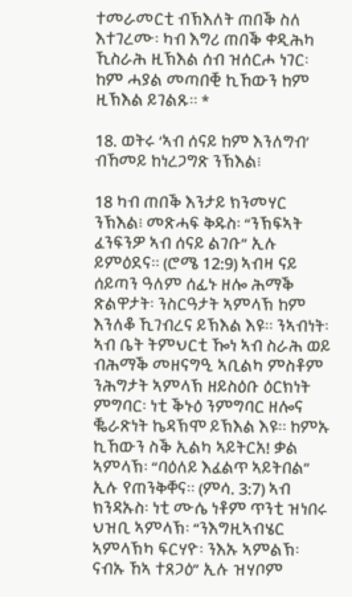ተመራመርቲ ብኽእለት ጠበቕ ስለ እተገረሙ፡ ካብ እግሪ ጠበቕ ቀዲሕካ ኺስራሕ ዚኽእል ሰብ ዝሰርሖ ነገር፡ ከም ሓያል መጣበቒ ኪኸውን ከም ዚኽእል ይገልጹ። *

18. ወትሩ ‘ኣብ ሰናይ ከም እንለግብ’ ብኸመይ ከነረጋግጽ ንኽእል፧

18 ካብ ጠበቕ እንታይ ክንመሃር ንኽእል፧ መጽሓፍ ቅዱስ፡ “ንኽፍኣት ፈንፍንዎ ኣብ ሰናይ ልገቡ” ኢሉ ይምዕደና። (ሮሜ 12:9) ኣብዛ ናይ ሰይጣን ዓለም ሰፊኑ ዘሎ ሕማቕ ጽልዋታት፡ ንስርዓታት ኣምላኽ ከም እንለቆ ኺገብረና ይኽእል እዩ። ንኣብነት፡ ኣብ ቤት ትምህርቲ ዀነ ኣብ ስራሕ ወይ ብሕማቕ መዘናግዒ ኣቢልካ ምስቶም ንሕግታት ኣምላኽ ዘይስዕቡ ዕርክነት ምግባር፡ ነቲ ቕኑዕ ንምግባር ዘሎና ቘራጽነት ኬዳኽሞ ይኽእል እዩ። ከምኡ ኪኸውን ስቕ ኢልካ ኣይትርአ! ቃል ኣምላኽ፡ “ባዕለይ እፈልጥ ኣይትበል” ኢሉ የጠንቅቐና። (ምሳ. 3:7) ኣብ ክንዳኡስ፡ ነቲ ሙሴ ነቶም ጥንቲ ዝነበሩ ህዝቢ ኣምላኽ፡ “ንእግዚኣብሄር ኣምላኽካ ፍርሃዮ፡ ንእኡ ኣምልኽ፡ ናብኡ ኸኣ ተጸጋዕ” ኢሉ ዝሃቦም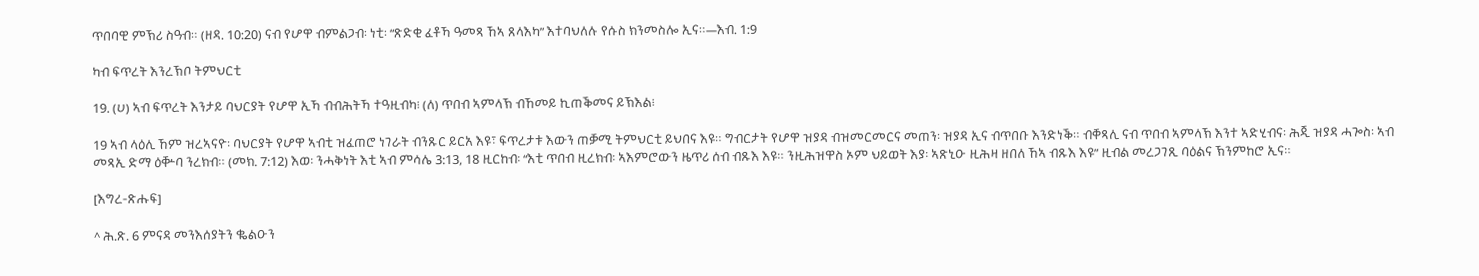ጥበባዊ ምኽሪ ስዓብ። (ዘዳ. 10:20) ናብ የሆዋ ብምልጋብ፡ ነቲ፡ “ጽድቂ ፈቶኻ ዓመጻ ኸኣ ጸላእካ” እተባህለሉ የሱስ ክንመስሎ ኢና።—እብ. 1:9

ካብ ፍጥረት እንረኽቦ ትምህርቲ

19. (ሀ) ኣብ ፍጥረት እንታይ ባህርያት የሆዋ ኢኻ ብብሕትኻ ተዓዚብካ፧ (ለ) ጥበብ ኣምላኽ ብኸመይ ኪጠቕመና ይኽእል፧

19 ኣብ ላዕሊ ኸም ዝረኣናዮ፡ ባህርያት የሆዋ ኣብቲ ዝፈጠሮ ነገራት ብንጹር ይርአ እዩ፣ ፍጥረታቱ እውን ጠቓሚ ትምህርቲ ይህበና እዩ። ግብርታት የሆዋ ዝያዳ ብዝመርመርና መጠን፡ ዝያዳ ኢና ብጥበቡ እንድነቕ። ብቐጻሊ ናብ ጥበብ ኣምላኽ እንተ ኣድሂብና፡ ሕጂ ዝያዳ ሓጐስ፡ ኣብ መጻኢ ድማ ዕቝባ ንረክብ። (መክ. 7:12) እወ፡ ንሓቅነት እቲ ኣብ ምሳሌ 3:13, 18 ዚርከብ፡ “እቲ ጥበብ ዚረክብ፡ ኣእምሮውን ዜጥሪ ሰብ ብጹእ እዩ። ንዚሕዝዋስ ኦም ህይወት እያ፡ ኣጽኒዑ ዚሕዛ ዘበለ ኸኣ ብጹእ እዩ” ዚብል መረጋገጺ ባዕልና ኽንምከሮ ኢና።

[እግረ-ጽሑፍ]

^ ሕ.ጽ. 6 ምናዳ መንእሰያትን ቈልዑን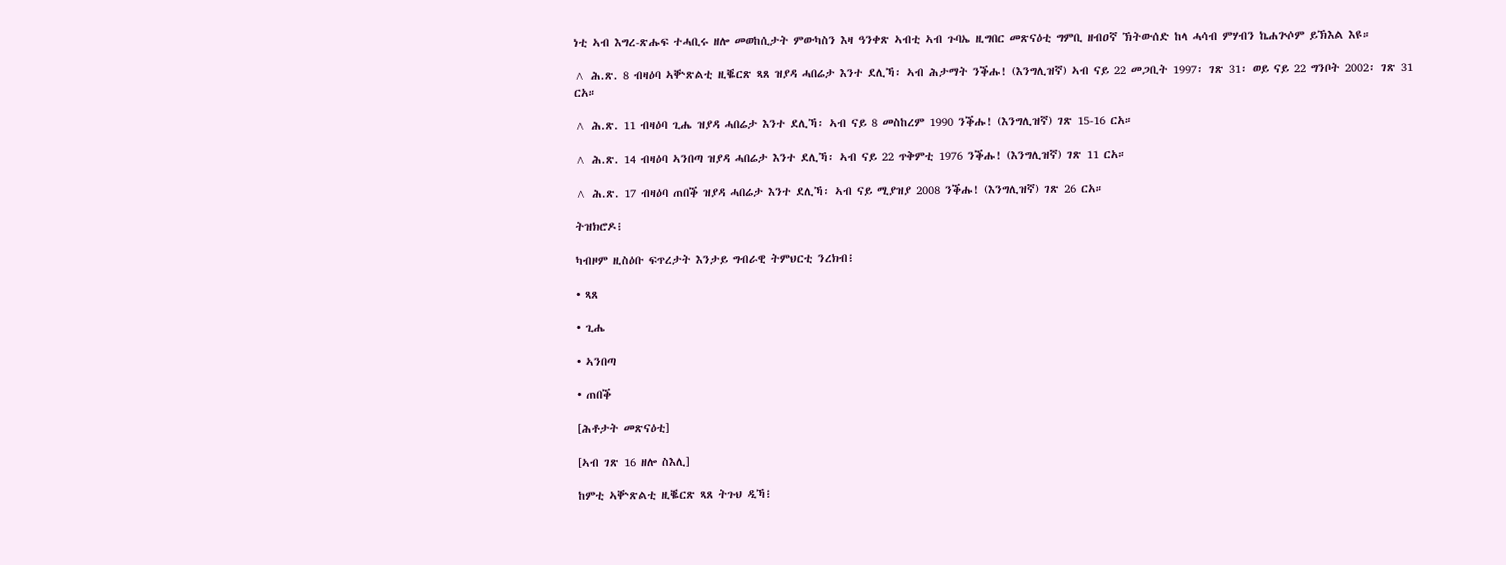ነቲ ኣብ እግረ-ጽሑፍ ተሓቢሩ ዘሎ መወከሲታት ምውካስን እዛ ዓንቀጽ ኣብቲ ኣብ ጉባኤ ዚግበር መጽናዕቲ ግምቢ ዘብዐኛ ኽትውሰድ ከላ ሓሳብ ምሃብን ኬሐጕሶም ይኽእል እዩ።

^ ሕ.ጽ. 8 ብዛዕባ ኣቝጽልቲ ዚቘርጽ ጻጸ ዝያዳ ሓበሬታ እንተ ደሊኻ፡ ኣብ ሕታማት ንቕሑ! (እንግሊዝኛ) ኣብ ናይ 22 መጋቢት 1997፡ ገጽ 31፡ ወይ ናይ 22 ግንቦት 2002፡ ገጽ 31 ርአ።

^ ሕ.ጽ. 11 ብዛዕባ ጊሔ ዝያዳ ሓበሬታ እንተ ደሊኻ፡ ኣብ ናይ 8 መስከረም 1990 ንቕሑ! (እንግሊዝኛ) ገጽ 15-16 ርአ።

^ ሕ.ጽ. 14 ብዛዕባ ኣንበጣ ዝያዳ ሓበሬታ እንተ ደሊኻ፡ ኣብ ናይ 22 ጥቅምቲ 1976 ንቕሑ! (እንግሊዝኛ) ገጽ 11 ርአ።

^ ሕ.ጽ. 17 ብዛዕባ ጠበቕ ዝያዳ ሓበሬታ እንተ ደሊኻ፡ ኣብ ናይ ሚያዝያ 2008 ንቕሑ! (እንግሊዝኛ) ገጽ 26 ርአ።

ትዝክሮዶ፧

ካብዞም ዚስዕቡ ፍጥረታት እንታይ ግብራዊ ትምህርቲ ንረክብ፧

• ጻጸ

• ጊሔ

• ኣንበጣ

• ጠበቕ

[ሕቶታት መጽናዕቲ]

[ኣብ ገጽ 16 ዘሎ ስእሊ]

ከምቲ ኣቝጽልቲ ዚቘርጽ ጻጸ ትጉህ ዲኻ፧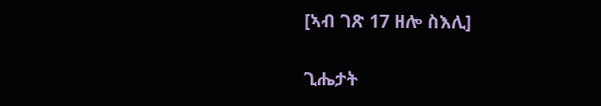[ኣብ ገጽ 17 ዘሎ ስእሊ]

ጊሔታት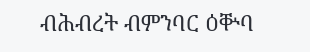ብሕብረት ብምንባር ዕቝባ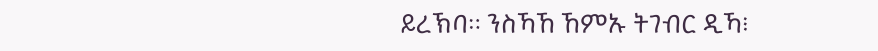ይረኽባ። ንስኻኸ ኸምኡ ትገብር ዲኻ፧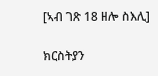[ኣብ ገጽ 18 ዘሎ ስእሊ]

ክርስትያን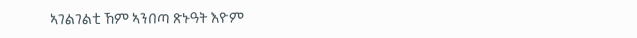ኣገልገልቲ ኸም ኣንበጣ ጽኑዓት እዮም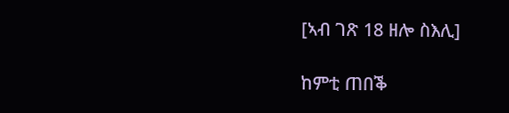[ኣብ ገጽ 18 ዘሎ ስእሊ]

ከምቲ ጠበቕ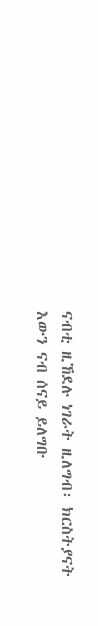ናብቲ ዚኸደሉ ነገራት ዚለግብ፡ ክርስትያናት እውን ናብ ሰናይ ይለግቡ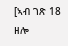[ኣብ ገጽ 18 ዘሎ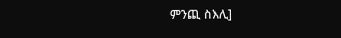ምንጪ ስእሊ]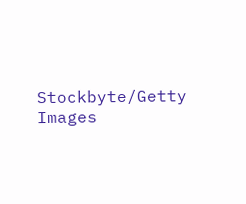Stockbyte/Getty Images